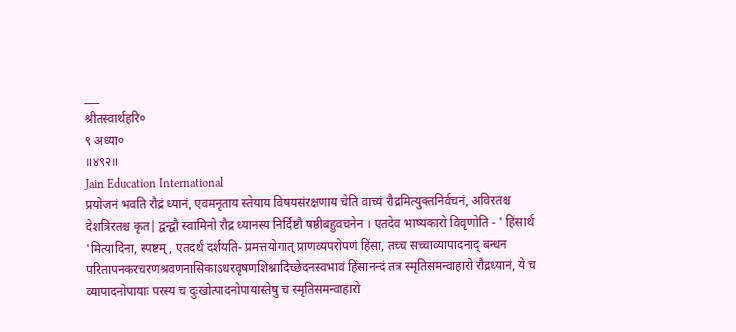___
श्रीतस्वार्थहरि०
९ अध्या०
॥४९२॥
Jain Education International
प्रयोजनं भवति रौद्रं ध्यानं, एवमनृताय स्तेयाय विषयसंरक्षणाय चेति वाच्यं रौद्रमित्युक्तनिर्वचनं, अविरतश्च देशत्रिरतश्च कृत| द्वन्द्वौ स्वामिनो रौद्र ध्यानस्य निर्दिष्टौ षष्ठीबहुवचनेन । एतदेव भाष्यकारो विवृणोति - ' हिंसार्थ 'मित्यादिना, स्पष्टम्, एतदर्थं दर्शयति- प्रमत्तयोगात् प्राणव्यपरोपणं हिंसा, तच्च सच्चाव्यापादनाद् बन्धन परितापनकरचरणश्रवणनासिकाऽधरवृषणशिश्नादिच्छेदनस्वभावं हिंसानन्दं तत्र स्मृतिसमन्वाहारो रौद्रध्यानं, ये च व्यापादनोपायाः परस्य च दुःखोत्पादनोपायास्तेषु च स्मृतिसमन्वाहारो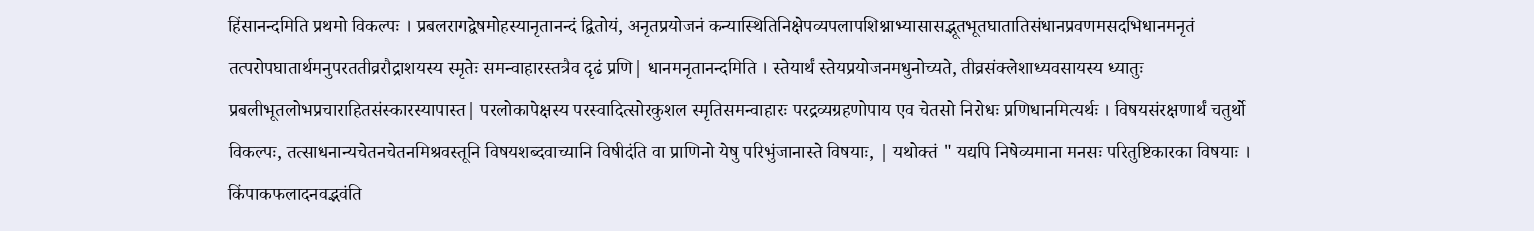हिंसानन्दमिति प्रथमो विकल्पः । प्रबलरागद्वेषमोहस्यानृतानन्दं द्वितोयं, अनृतप्रयोजनं कन्यास्थितिनिक्षेपव्यपलापशिश्नाभ्यासासद्भूतभूतघातातिसंधानप्रवणमसदभिधानमनृतं तत्परोपघातार्थमनुपरततीव्ररौद्राशयस्य स्मृतेः समन्वाहारस्तत्रैव दृढं प्रणि| धानमनृतानन्दमिति । स्तेयार्थं स्तेयप्रयोजनमधुनोच्यते, तीव्रसंक्लेशाध्यवसायस्य ध्यातुः प्रबलीभूतलोभप्रचाराहितसंस्कारस्यापास्त| परलोकापेक्षस्य परस्वादित्सोरकुशल स्मृतिसमन्वाहारः परद्रव्यग्रहणोपाय एव चेतसो निरोधः प्रणिधानमित्यर्थः । विषयसंरक्षणार्थं चतुर्थो विकल्पः, तत्साधनान्यचेतनचेतनमिश्रवस्तूनि विषयशब्दवाच्यानि विषीदंति वा प्राणिनो येषु परिभुंजानास्ते विषयाः, | यथोक्तं " यद्यपि निषेव्यमाना मनसः परितुष्टिकारका विषयाः । किंपाकफलादनवद्भवंति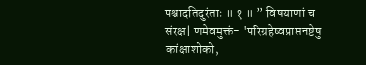पश्चादतिदुरंताः ॥ १ ॥ ” विषयाणां च संरक्ष| णमेवमुक्तं- 'परिग्रहेष्वप्राप्तनष्टेषु कांक्षाशोको,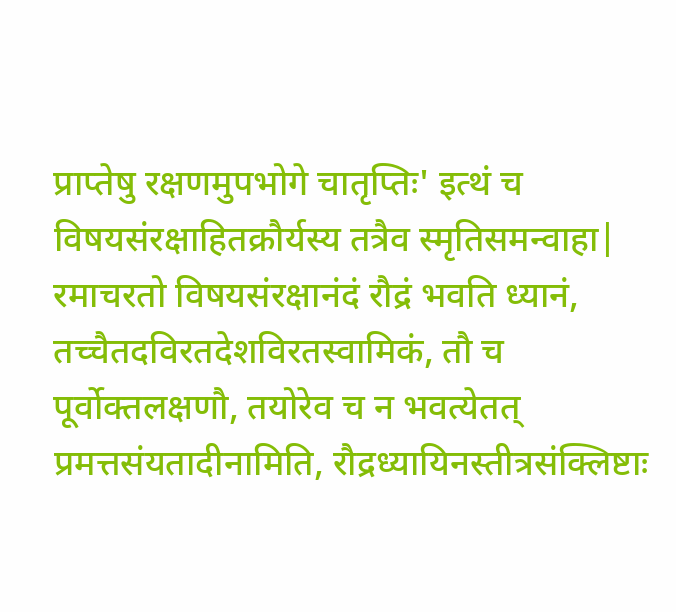प्राप्तेषु रक्षणमुपभोगे चातृप्तिः' इत्थं च विषयसंरक्षाहितक्रौर्यस्य तत्रैव स्मृतिसमन्वाहा| रमाचरतो विषयसंरक्षानंदं रौद्रं भवति ध्यानं, तच्चैतदविरतदेशविरतस्वामिकं, तौ च पूर्वोक्तलक्षणौ, तयोरेव च न भवत्येतत् प्रमत्तसंयतादीनामिति, रौद्रध्यायिनस्तीत्रसंक्लिष्टाः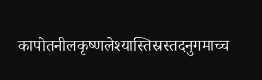कापोतनीलकृष्णलेश्यास्तिस्रस्तदनुगमाच्च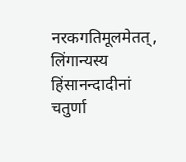नरकगतिमूलमेतत्, लिंगान्यस्य हिंसानन्दादीनां चतुर्णा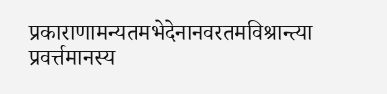प्रकाराणामन्यतमभेदेनानवरतमविश्रान्त्या प्रवर्त्तमानस्य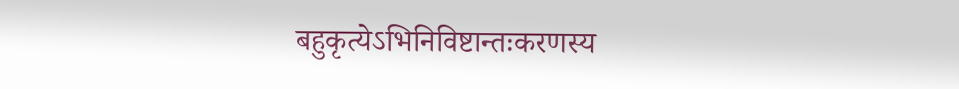बहुकृत्येऽभिनिविष्टान्तःकरणस्य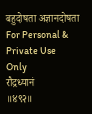बहुदोषता अज्ञानदोषता
For Personal & Private Use Only
रौद्रध्यानं
॥४९२॥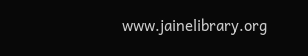www.jainelibrary.org